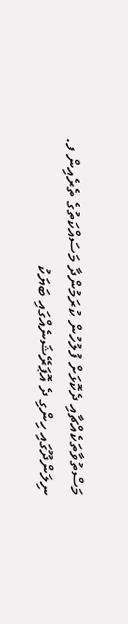މަސްތުވާތަކެއްޗާއި ދެކޮޅަށް ފުލުހުން ކުރަމުންދާ މަސައްކަތުގެ ތެރެއިން ފ. ނިލަންދޫގައި ހިންގި ދެ އޮޕަރޭޝަނެއްގައި ބަޔަކު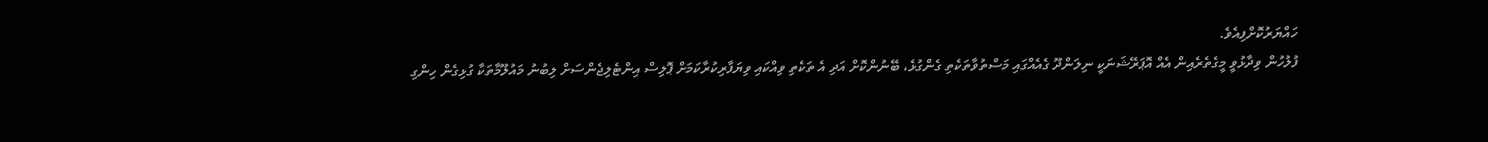ހައްޔަރުކޮށްފިއެވެ.
ފުލުހުން ވިދާޅުވީ މީގެތެރެއިން އެއް އޮޕަރޭޝަނަކީ ނިލަންދޫ ގެއެއްގައި މަސްތުވާތަކެތި ގެންގުޅެ، ބޭނުންކޮށް އަދި އެ ތަކެތި ވިއްކައި ވިޔަފާރިކުރާކަމަށް ޕޮލިސް އިންޓެލިޖެންސަށް ލިބުނު މައުލޫމާތަކާ ގުޅިގެން ހިންގި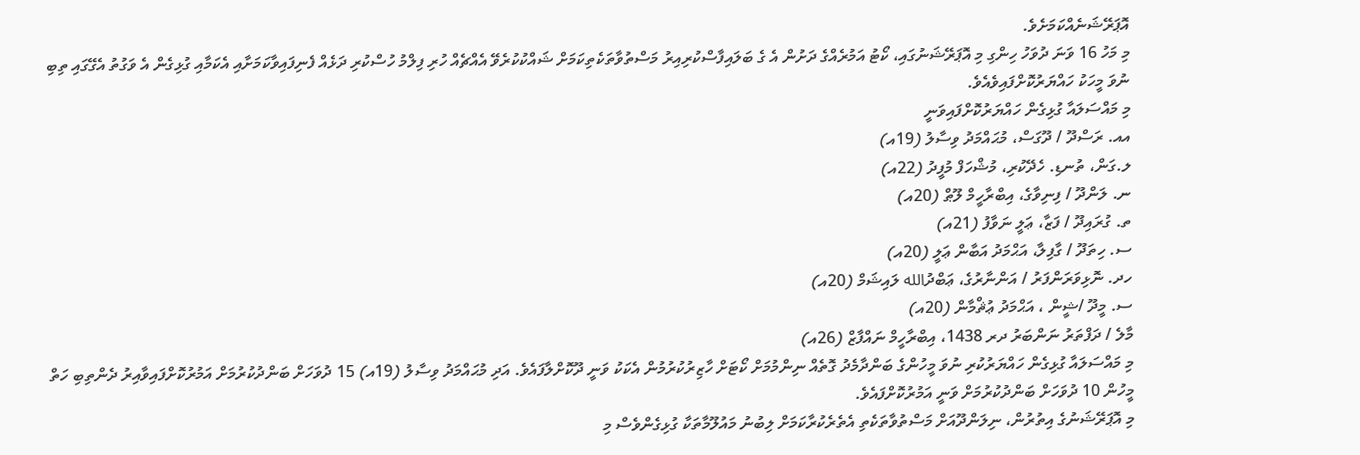އޮޕަރޭޝަނެއްކަމަށެވެ.
މި މަހު 16 ވަނަ ދުވަހު ހިންގި މި އޮޕަރޭޝަނުގައި، ކޯޓު އަމުރެއްގެ ދަށުން އެ ގެ ބަލައިފާސްކުރިއިރު މަސްތުވާތަކެތިކަމަށް ޝައްކުކުރެވޭ އެއްޗެއް ހުރި ފިލްމު ހުސްކުރި ދަޅެއް ފެނިފައިވާކަމަށާއި އެކަމާއި ގުޅިގެން އެ ވަގުތު އެގޭގައި ތިބި ނުވަ މީހަކު ހައްޔަރުކޮށްފައިވެއެވެ.
މި މައްސަލައާ ގުޅިގެން ހައްޔަރުކޮށްފައިވަނީ
އއ. ރަސްދޫ / ދޫގަސް، މުޙައްމަދު ވިސާލު (19އ)
ލ.ގަން، ތުނޑި. ހެދޭކުރި، މުޝްހަފް މުފީދު (22އ)
ނ. ލަންދޫ / ފިނިވާގެ، އިބްރާހީމް ލޫޠް (20އ)
ތ. ގުރައިދޫ / ފަޒާ، ޢަލީ ނަވާފު (21އ)
ސ. ހިތަދޫ / ގާފިލާ، އަޙްމަދު އަބާން ޢަލީ (20އ)
ހދ. ނޮޅިވަރަންފަރު / އަންނާރުގެ، ޢަބްދުالله ލައިޝަމް (20އ)
ސ. މީދޫ /ޝީން ، އަޙްމަދު ޢުޘްމާން (20އ)
މާލެ / ދަފްތަރު ނަންބަރު ދރ 1438، އިބްރާހީމް ނައްފާޒް (26އ)
މި މައްސަލައާ ގުޅިގެން ހައްޔަރުކުރި ނުވަ މީހުންގެ ބަންދާމެދު ގޮތެއް ނިންމުމަށް ކޯޓަށް ހާޒިރުކުރުމުން އެކަކު ވަނީ ދޫކޮށްލާފައެވެ. އަދި މުޙައްމަދު ވިސާލު (19އ) 15 ދުވަހަށް ބަންދުކުރުމަށް އަމުރުކޮށްފައިވާއިރު ދެންތިބި ހަތް މީހުން 10 ދުވަހަށް ބަންދުކުރުމަށް ވަނީ އަމުރުކޮށްފައެވެ.
މި އޮޕަރޭޝަނުގެ އިތުރުން، ނިލަންދޫއަށް މަސްތުވާތަކެތި އެތެރެކުރާކަމަށް ލިބުނު މައުލޫމާތަކާ ގުޅިގެންވެސް މި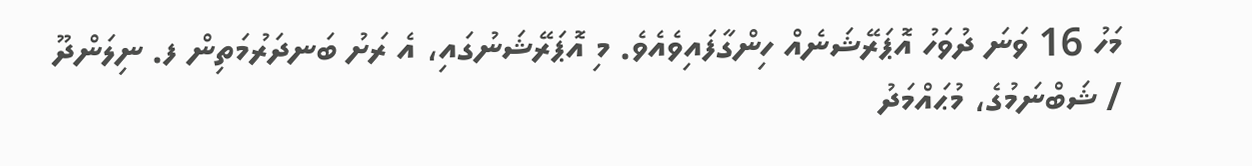މަހު 16 ވަނަ ދުވަހު އޮޕަރޭޝަނެއް ހިންގާފައިވެއެވެ. މި އޮޕަރޭޝަނުގައި، އެ ރަށު ބަނދަރުމަތިން ފ. ނިލަންދޫ / ޝަބްނަމުގެ، މުޙައްމަދު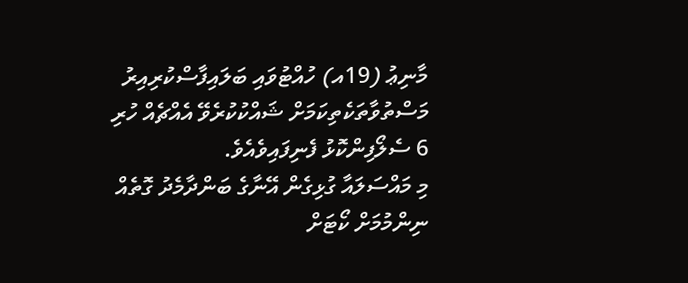މާނިޢު (19އ) ހުއްޓުވައި ބަލައިފާސްކުރިއިރު މަސްތުވާތަކެތިކަމަށް ޝައްކުކުރެވޭ އެއްޗެއް ހުރި 6 ސެލޯފިންކޮޅު ފެނިފައިވެއެވެ.
މި މައްސަލައާ ގުޅިގެން އޭނާގެ ބަންދާމެދު ގޮތެއް ނިންމުމަށް ކޯޓަށް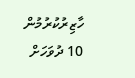ހާޒިރުކުރުމުން 10 ދުވަހަށް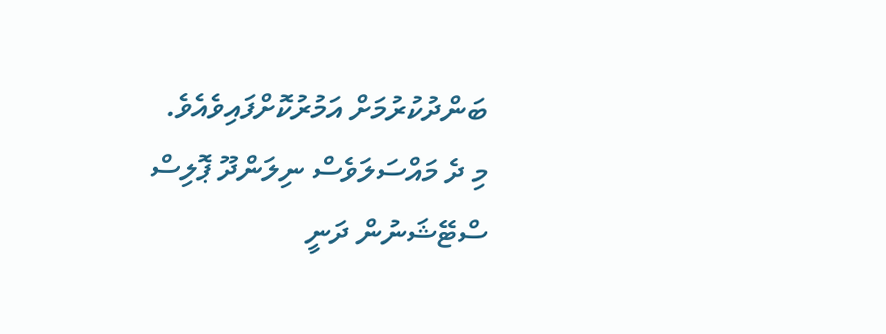ބަންދުކުރުމަށް އަމުރުކޮށްފައިވެއެވެ.
މި ދެ މައްސަލަވެސް ނިލަންދޫ ޕޮލިސް ސްޓޭޝަނުން ދަނީ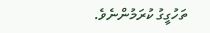ތަހުގީގު ކުރަމުންނެވެ.